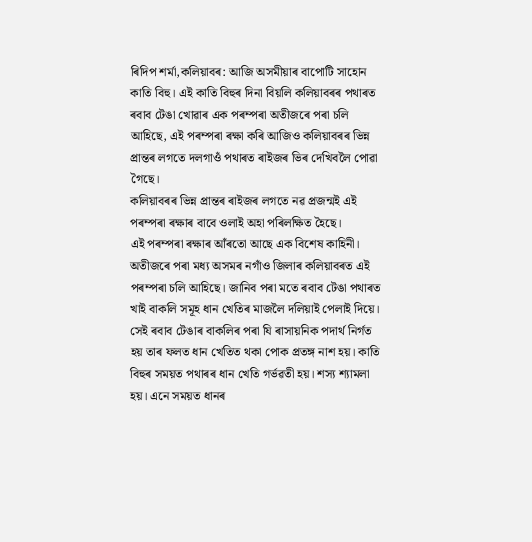ৰিদিপ শৰ্মা,কলিয়াবৰ: আজি অসমীয়াৰ বাপোটি সাহোন কাতি বিহু। এই কাতি বিহুৰ দিনা বিয়লি কলিয়াবৰৰ পথাৰত ৰবাব টেঙা খোৱাৰ এক পৰম্পৰা অতীজৰে পৰা চলি আহিছে, এই পৰম্পৰা ৰক্ষা কৰি আজিও কলিয়াবৰৰ ভিন্ন প্ৰান্তৰ লগতে দলগাওঁ পথাৰত ৰাইজৰ ভিৰ দেখিবলৈ পোৱা গৈছে।
কলিয়াবৰৰ ভিন্ন প্ৰান্তৰ ৰাইজৰ লগতে নৱ প্ৰজন্মই এই পৰম্পৰা ৰক্ষাৰ বাবে ওলাই অহা পৰিলক্ষিত হৈছে।
এই পৰম্পৰা ৰক্ষাৰ আঁৰতো আছে এক বিশেষ কাহিনী। অতীজৰে পৰা মধ্য অসমৰ নগাঁও জিলাৰ কলিয়াবৰত এই পৰম্পৰা চলি আহিছে। জানিব পৰা মতে ৰবাব টেঙা পথাৰত খাই বাকলি সমূহ ধান খেতিৰ মাজলৈ দলিয়াই পেলাই দিয়ে। সেই ৰবাব টেঙাৰ বাকলিৰ পৰা যি ৰাসায়নিক পদাৰ্থ নিৰ্গত হয় তাৰ ফলত ধান খেতিত থকা পোক প্ৰতঙ্গ নাশ হয়। কাতি বিহুৰ সময়ত পথাৰৰ ধান খেতি গৰ্ভৱতী হয়। শস্য শ্যামলা হয়। এনে সময়ত ধানৰ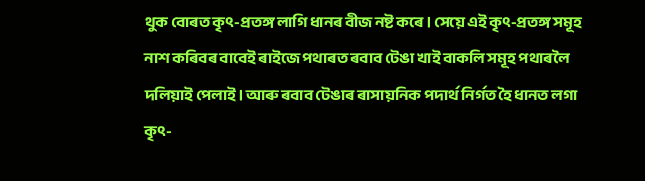থুক বোৰত কৃৎ-প্ৰতঙ্গ লাগি ধানৰ বীজ নষ্ট কৰে। সেয়ে এই কৃৎ-প্ৰতঙ্গ সমূহ নাশ কৰিবৰ বাবেই ৰাইজে পথাৰত ৰবাব টেঙা খাই বাকলি সমূহ পথাৰলৈ দলিয়াই পেলাই। আৰু ৰবাব টেঙাৰ ৰাসায়নিক পদাৰ্থ নিৰ্গত হৈ ধানত লগা কৃৎ-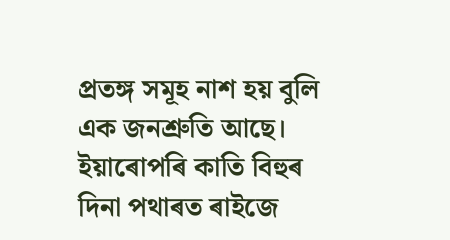প্ৰতঙ্গ সমূহ নাশ হয় বুলি এক জনশ্ৰুতি আছে।
ইয়াৰোপৰি কাতি বিহুৰ দিনা পথাৰত ৰাইজে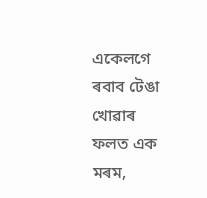একেলগে ৰবাব টেঙা খোৱাৰ ফলত এক মৰম,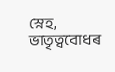স্নেহ, ভাতৃত্ববোধৰ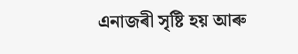এনাজৰী সৃষ্টি হয় আৰু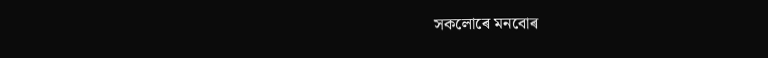সকলোৰে মনবোৰ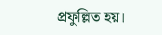প্রফুল্লিত হয়।